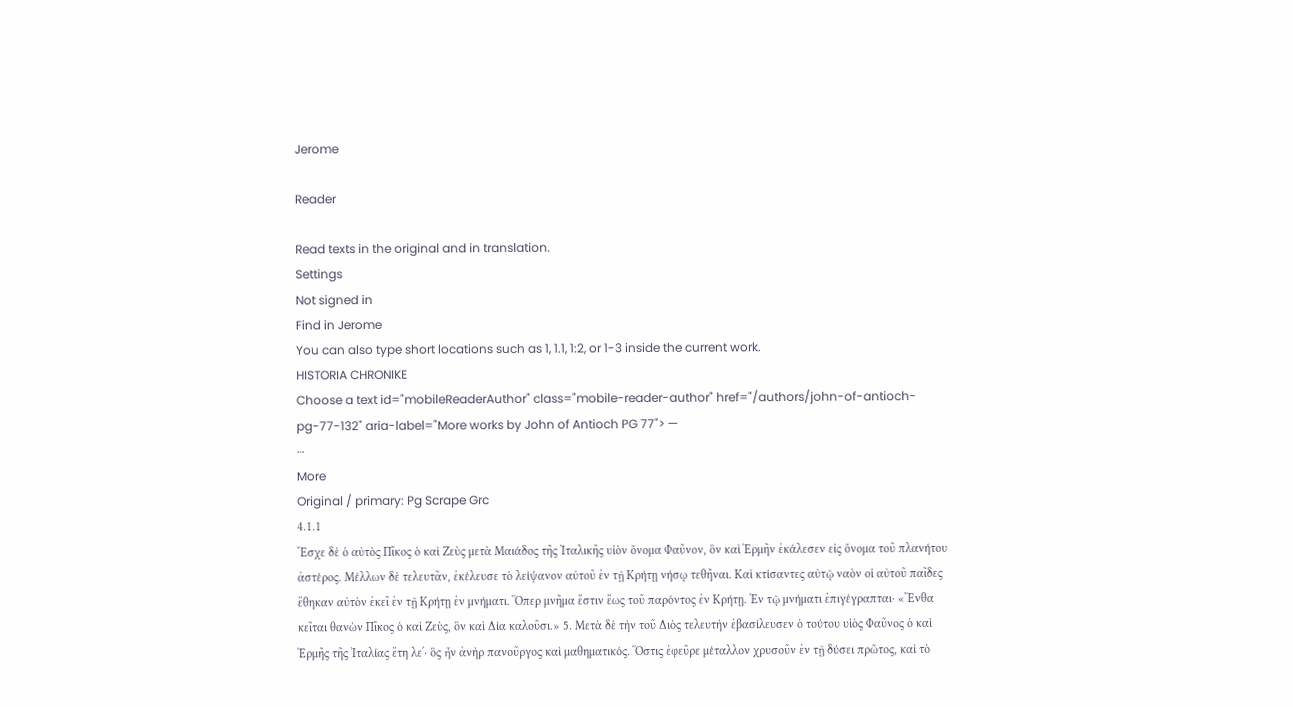Jerome

Reader

Read texts in the original and in translation.
Settings
Not signed in
Find in Jerome
You can also type short locations such as 1, 1.1, 1:2, or 1-3 inside the current work.
HISTORIA CHRONIKE
Choose a text id="mobileReaderAuthor" class="mobile-reader-author" href="/authors/john-of-antioch-pg-77-132" aria-label="More works by John of Antioch PG 77"> —
⋯
More
Original / primary: Pg Scrape Grc
4.1.1
Ἔσχε δὲ ὁ αὐτὸς Πῖκος ὁ καὶ Ζεὺς μετὰ Μαιάδος τῆς Ἰταλικῆς υἱὸν ὄνομα Φαῦνον, ὃν καὶ Ἑρμῆν ἐκάλεσεν εἰς ὄνομα τοῦ πλανήτου ἀστέρος. Μέλλων δὲ τελευτᾶν, ἐκέλευσε τὸ λείψανον αὐτοῦ ἐν τῇ Κρήτῃ νήσῳ τεθῆναι. Καὶ κτίσαντες αὐτῷ ναὸν οἱ αὐτοῦ παῖδες ἔθηκαν αὐτὸν ἐκεῖ ἐν τῇ Κρήτῃ ἐν μνήματι. Ὅπερ μνῆμα ἔστιν ἕως τοῦ παρόντος ἐν Κρήτῃ. Ἐν τῷ μνήματι ἐπιγέγραπται· «Ἔνθα κεῖται θανὼν Πῖκος ὁ καὶ Ζεὺς, ὃν καὶ Δία καλοῦσι.» 5. Μετὰ δὲ τὴν τοῦ Διὸς τελευτὴν ἐβασίλευσεν ὁ τούτου υἱὸς Φαῦνος ὁ καὶ Ἑρμῆς τῆς Ἰταλίας ἔτη λεʹ· ὃς ἦν ἀνὴρ πανοῦργος καὶ μαθηματικός. Ὅστις ἐφεῦρε μέταλλον χρυσοῦν ἐν τῇ δύσει πρῶτος, καὶ τὸ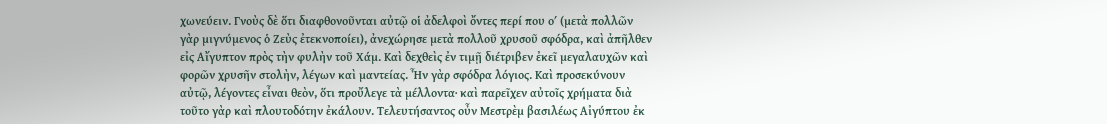χωνεύειν. Γνοὺς δὲ ὅτι διαφθονοῦνται αὐτῷ οἱ ἀδελφοὶ ὄντες περί που οʹ (μετὰ πολλῶν γὰρ μιγνύμενος ὁ Ζεὺς ἐτεκνοποίει), ἀνεχώρησε μετὰ πολλοῦ χρυσοῦ σφόδρα, καὶ ἀπῆλθεν εἰς Αἴγυπτον πρὸς τὴν φυλὴν τοῦ Χάμ. Καὶ δεχθεὶς ἐν τιμῇ διέτριβεν ἐκεῖ μεγαλαυχῶν καὶ φορῶν χρυσῆν στολὴν, λέγων καὶ μαντείας. Ἦν γὰρ σφόδρα λόγιος. Καὶ προσεκύνουν αὐτῷ, λέγοντες εἶναι θεὸν, ὅτι προὔλεγε τὰ μέλλοντα· καὶ παρεῖχεν αὐτοῖς χρήματα διὰ τοῦτο γὰρ καὶ πλουτοδότην ἐκάλουν. Τελευτήσαντος οὖν Μεστρὲμ βασιλέως Αἰγύπτου ἐκ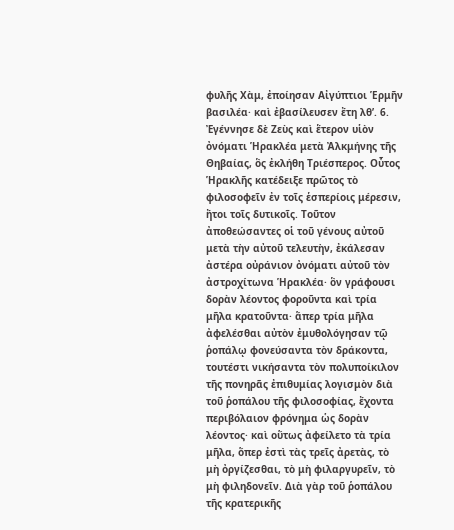φυλῆς Χὰμ, ἐποίησαν Αἰγύπτιοι Ἑρμῆν βασιλέα· καὶ ἐβασίλευσεν ἔτη λθʹ. 6. Ἐγέννησε δὲ Ζεὺς καὶ ἕτερον υἱὸν ὀνόματι Ἡρακλέα μετὰ Ἀλκμήνης τῆς Θηβαίας, ὃς ἐκλήθη Τριέσπερος. Οὗτος Ἡρακλῆς κατέδειξε πρῶτος τὸ φιλοσοφεῖν ἐν τοῖς ἑσπερίοις μέρεσιν, ἤτοι τοῖς δυτικοῖς. Τοῦτον ἀποθεώσαντες οἱ τοῦ γένους αὐτοῦ μετὰ τὴν αὐτοῦ τελευτὴν, ἐκάλεσαν ἀστέρα οὐράνιον ὀνόματι αὐτοῦ τὸν ἀστροχίτωνα Ἡρακλέα· ὃν γράφουσι δορὰν λέοντος φοροῦντα καὶ τρία μῆλα κρατοῦντα· ἅπερ τρία μῆλα ἀφελέσθαι αὐτὸν ἐμυθολόγησαν τῷ ῥοπάλῳ φονεύσαντα τὸν δράκοντα, τουτέστι νικήσαντα τὸν πολυποίκιλον τῆς πονηρᾶς ἐπιθυμίας λογισμὸν διὰ τοῦ ῥοπάλου τῆς φιλοσοφίας, ἔχοντα περιβόλαιον φρόνημα ὡς δορὰν λέοντος· καὶ οὕτως ἀφείλετο τὰ τρία μῆλα, ὅπερ ἐστὶ τὰς τρεῖς ἀρετὰς, τὸ μὴ ὀργίζεσθαι, τὸ μὴ φιλαργυρεῖν, τὸ μὴ φιληδονεῖν. Διὰ γὰρ τοῦ ῥοπάλου τῆς κρατερικῆς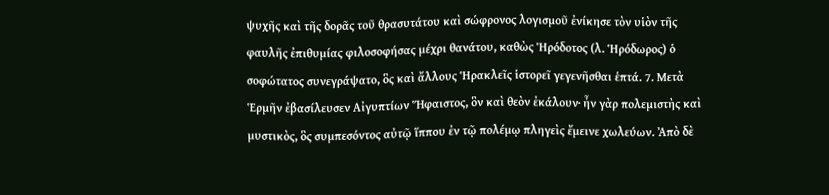ψυχῆς καὶ τῆς δορᾶς τοῦ θρασυτάτου καὶ σώφρονος λογισμοῦ ἐνίκησε τὸν υἱὸν τῆς φαυλῆς ἐπιθυμίας φιλοσοφήσας μέχρι θανάτου, καθὼς Ἡρόδοτος (λ. Ἡρόδωρος) ὁ σοφώτατος συνεγράψατο, ὃς καὶ ἄλλους Ἡρακλεῖς ἱστορεῖ γεγενῆσθαι ἑπτά. 7. Μετὰ Ἑρμῆν ἐβασίλευσεν Αἰγυπτίων Ἥφαιστος, ὃν καὶ θεὸν ἐκάλουν· ἦν γὰρ πολεμιστὴς καὶ μυστικὸς, ὃς συμπεσόντος αὐτῷ ἵππου ἐν τῷ πολέμῳ πληγεὶς ἔμεινε χωλεύων. Ἀπὸ δὲ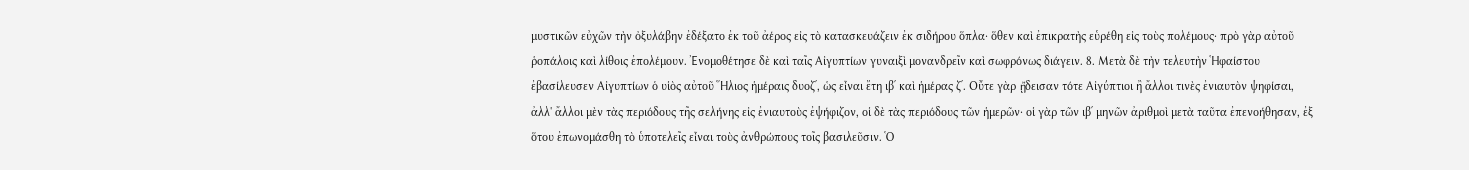μυστικῶν εὐχῶν τὴν ὀξυλάβην ἐδέξατο ἐκ τοῦ ἀέρος εἰς τὸ κατασκευάζειν ἐκ σιδήρου ὅπλα· ὅθεν καὶ ἐπικρατὴς εὑρέθη εἰς τοὺς πολέμους· πρὸ γὰρ αὐτοῦ ῥοπάλοις καὶ λίθοις ἐπολέμουν. Ἐνομοθέτησε δὲ καὶ ταῖς Αἰγυπτίων γυναιξὶ μονανδρεῖν καὶ σωφρόνως διάγειν. 8. Μετὰ δὲ τὴν τελευτὴν Ἡφαίστου ἐβασίλευσεν Αἰγυπτίων ὁ υἱὸς αὐτοῦ Ἥλιος ἡμέραις δυοζʹ, ὡς εἶναι ἔτη ιβʹ καὶ ἡμέρας ζʹ. Οὔτε γὰρ ᾔδεισαν τότε Αἰγύπτιοι ἢ ἄλλοι τινὲς ἐνιαυτὸν ψηφίσαι, ἀλλ' ἄλλοι μὲν τὰς περιόδους τῆς σελήνης εἰς ἐνιαυτοὺς ἐψήφιζον, οἱ δὲ τὰς περιόδους τῶν ἡμερῶν· οἱ γὰρ τῶν ιβʹ μηνῶν ἀριθμοὶ μετὰ ταῦτα ἐπενοήθησαν, ἐξ ὅτου ἐπωνομάσθη τὸ ὑποτελεῖς εἶναι τοὺς ἀνθρώπους τοῖς βασιλεῦσιν. Ὁ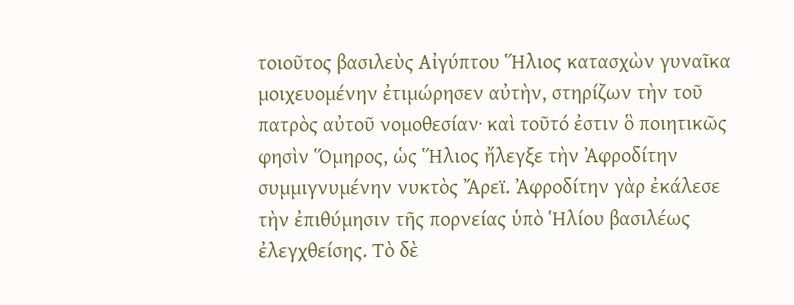τοιοῦτος βασιλεὺς Αἰγύπτου Ἥλιος κατασχὼν γυναῖκα μοιχευομένην ἐτιμώρησεν αὐτὴν, στηρίζων τὴν τοῦ πατρὸς αὐτοῦ νομοθεσίαν· καὶ τοῦτό ἐστιν ὃ ποιητικῶς φησὶν Ὅμηρος, ὡς Ἥλιος ἤλεγξε τὴν Ἀφροδίτην συμμιγνυμένην νυκτὸς Ἄρεϊ. Ἀφροδίτην γὰρ ἐκάλεσε τὴν ἐπιθύμησιν τῆς πορνείας ὑπὸ Ἡλίου βασιλέως ἐλεγχθείσης. Τὸ δὲ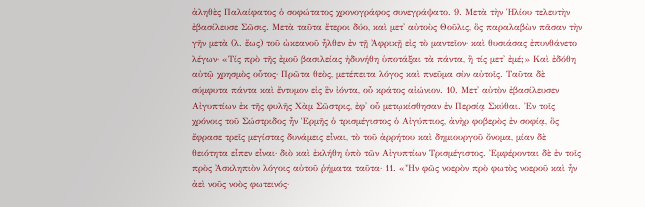ἀληθὲς Παλαίφατος ὁ σοφώτατος χρονογράφος συνεγράψατο. 9. Μετὰ τὴν Ἡλίου τελευτὴν ἐβασίλευσε Σῶσις. Μετὰ ταῦτα ἕτεροι δύο, καὶ μετ' αὐτοὺς Θοῦλις, ὃς παραλαβὼν πᾶσαν τὴν γῆν μετὰ (λ. ἕως) τοῦ ὠκεανοῦ ἦλθεν ἐν τῇ Ἀφρικῇ εἰς τὸ μαντεῖον· καὶ θυσιάσας ἐπυνθάνετο λέγων· «Τίς πρὸ τῆς ἐμοῦ βασιλείας ἠδυνήθη ὑποτάξαι τὰ πάντα, ἢ τίς μετ' ἐμέ;» Καὶ ἐδόθη αὐτῷ χρησμὸς οὗτος· Πρῶτα θεὸς, μετέπειτα λόγος καὶ πνεῦμα σὺν αὐτοῖς. Ταῦτα δὲ σύμφυτα πάντα καὶ ἔντυμον εἰς ἓν ἰόντα, οὖ κράτος αἰώνιον. 10. Μετ' αὐτὸν ἐβασίλευσεν Αἰγυπτίων ἐκ τῆς φυλῆς Χὰμ Σῶστρις, ἐφ' οὗ μετῳκίσθησαν ἐν Περσίᾳ Σκύθαι. Ἐν τοῖς χρόνοις τοῦ Σώστριδος ἦν Ἑρμῆς ὁ τρισμέγιστος ὁ Αἰγύπτιος, ἀνὴρ φοβερὸς ἐν σοφίᾳ, ὃς ἔφρασε τρεῖς μεγίστας δυνάμεις εἶναι, τὸ τοῦ ἀρρήτου καὶ δημιουργοῦ ὄνομα, μίαν δὲ θειότητα εἶπεν εἶναι· διὸ καὶ ἐκλήθη ὑπὸ τῶν Αἰγυπτίων Τρισμέγιστος. Ἐμφέρονται δὲ ἐν τοῖς πρὸς Ἀσκληπιὸν λόγοις αὐτοῦ ῥήματα ταῦτα· 11. «Ἦν φῶς νοερὸν πρὸ φωτὸς νοεροῦ καὶ ἦν ἀεὶ νοῦς νοὸς φωτεινός·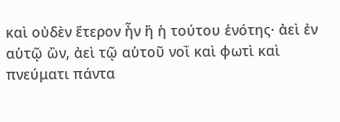καὶ οὐδὲν ἕτερον ἦν ἢ ἡ τούτου ἑνότης· ἀεὶ ἐν αὑτῷ ὢν, ἀεὶ τῷ αὑτοῦ νοῒ καὶ φωτὶ καὶ πνεύματι πάντα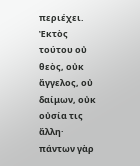περιέχει. Ἐκτὸς τούτου οὐ θεὸς, οὐκ ἄγγελος, οὐ δαίμων, οὐκ οὐσία τις ἄλλη· πάντων γὰρ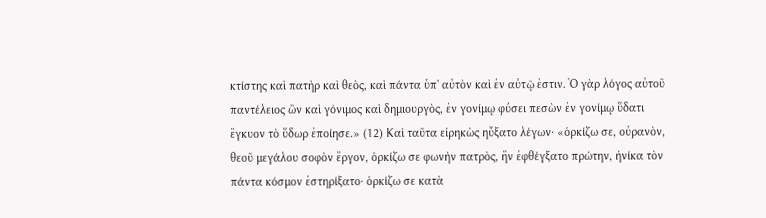κτίστης καὶ πατὴρ καὶ θεὸς, καὶ πάντα ὑπ' αὐτὸν καὶ ἐν αὐτῷ ἐστιν. Ὁ γὰρ λόγος αὐτοῦ παντέλειος ὢν καὶ γόνιμος καὶ δημιουργὸς, ἐν γονίμῳ φύσει πεσὼν ἐν γονίμῳ ὕδατι ἔγκυον τὸ ὕδωρ ἐποίησε.» (12) Καὶ ταῦτα εἰρηκὼς ηὔξατο λέγων· «ὁρκίζω σε, οὐρανὸν, θεοῦ μεγάλου σοφὸν ἔργον, ὁρκίζω σε φωνὴν πατρὸς, ἣν ἐφθέγξατο πρώτην, ἡνίκα τὸν πάντα κόσμον ἐστηρίξατο· ὁρκίζω σε κατὰ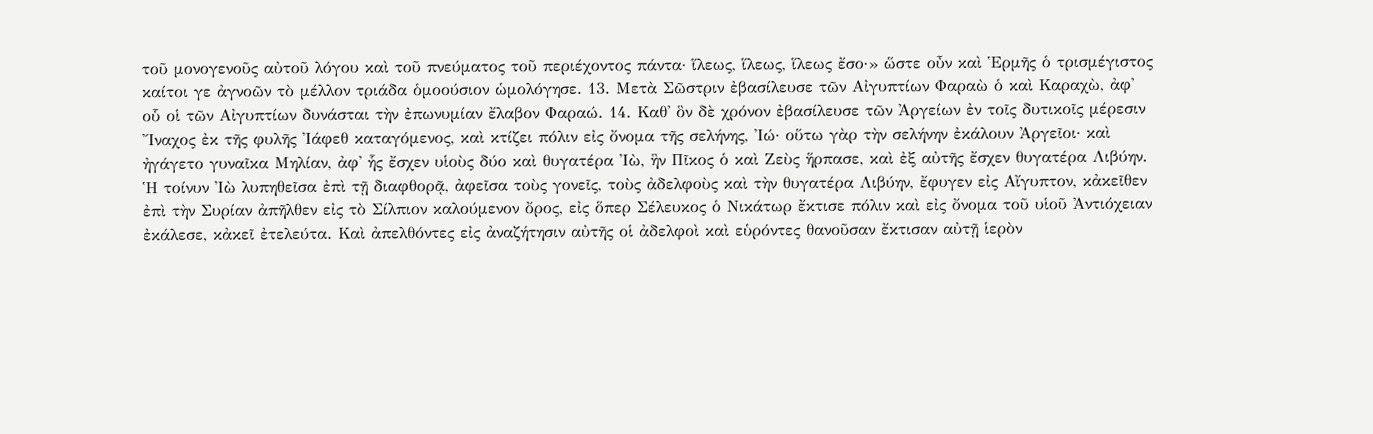τοῦ μονογενοῦς αὐτοῦ λόγου καὶ τοῦ πνεύματος τοῦ περιέχοντος πάντα· ἵλεως, ἵλεως, ἵλεως ἔσο·» ὥστε οὖν καὶ Ἑρμῆς ὁ τρισμέγιστος καίτοι γε ἀγνοῶν τὸ μέλλον τριάδα ὁμοούσιον ὡμολόγησε. 13. Μετὰ Σῶστριν ἐβασίλευσε τῶν Αἰγυπτίων Φαραὼ ὁ καὶ Καραχὼ, ἀφ' οὗ οἱ τῶν Αἰγυπτίων δυνάσται τὴν ἐπωνυμίαν ἔλαβον Φαραώ. 14. Καθ' ὃν δὲ χρόνον ἐβασίλευσε τῶν Ἀργείων ἐν τοῖς δυτικοῖς μέρεσιν Ἴναχος ἐκ τῆς φυλῆς Ἰάφεθ καταγόμενος, καὶ κτίζει πόλιν εἰς ὄνομα τῆς σελήνης, Ἰώ· οὕτω γὰρ τὴν σελήνην ἐκάλουν Ἀργεῖοι· καὶ ἠγάγετο γυναῖκα Μηλίαν, ἀφ' ἧς ἔσχεν υἱοὺς δύο καὶ θυγατέρα Ἰὼ, ἣν Πῖκος ὁ καὶ Ζεὺς ἥρπασε, καὶ ἐξ αὐτῆς ἔσχεν θυγατέρα Λιβύην. Ἡ τοίνυν Ἰὼ λυπηθεῖσα ἐπὶ τῇ διαφθορᾷ, ἀφεῖσα τοὺς γονεῖς, τοὺς ἀδελφοὺς καὶ τὴν θυγατέρα Λιβύην, ἔφυγεν εἰς Αἴγυπτον, κἀκεῖθεν ἐπὶ τὴν Συρίαν ἀπῆλθεν εἰς τὸ Σίλπιον καλούμενον ὄρος, εἰς ὅπερ Σέλευκος ὁ Νικάτωρ ἔκτισε πόλιν καὶ εἰς ὄνομα τοῦ υἱοῦ Ἀντιόχειαν ἐκάλεσε, κἀκεῖ ἐτελεύτα. Καὶ ἀπελθόντες εἰς ἀναζήτησιν αὐτῆς οἱ ἀδελφοὶ καὶ εὑρόντες θανοῦσαν ἔκτισαν αὐτῇ ἱερὸν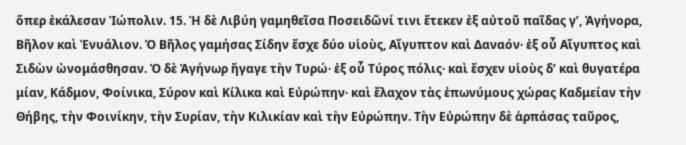ὅπερ ἐκάλεσαν Ἰώπολιν. 15. Ἡ δὲ Λιβύη γαμηθεῖσα Ποσειδῶνί τινι ἔτεκεν ἐξ αὐτοῦ παῖδας γʹ, Ἀγήνορα, Βῆλον καὶ Ἐνυάλιον. Ὁ Βῆλος γαμήσας Σίδην ἔσχε δύο υἱοὺς, Αἴγυπτον καὶ Δαναόν· ἐξ οὗ Αἴγυπτος καὶ Σιδὼν ὠνομάσθησαν. Ὁ δὲ Ἀγήνωρ ἤγαγε τὴν Τυρώ· ἐξ οὗ Τύρος πόλις· καὶ ἔσχεν υἱοὺς δʹ καὶ θυγατέρα μίαν, Κάδμον, Φοίνικα, Σύρον καὶ Κίλικα καὶ Εὐρώπην· καὶ ἔλαχον τὰς ἐπωνύμους χώρας Καδμείαν τὴν Θήβης, τὴν Φοινίκην, τὴν Συρίαν, τὴν Κιλικίαν καὶ τὴν Εὐρώπην. Τὴν Εὐρώπην δὲ ἁρπάσας ταῦρος,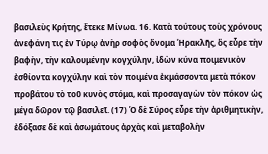βασιλεὺς Κρήτης, ἔτεκε Μίνωα. 16. Κατὰ τούτους τοὺς χρόνους ἀνεφάνη τις ἐν Τύρῳ ἀνὴρ σοφὸς ὄνομα Ἡρακλῆς, ὃς εὗρε τὴν βαφὴν, τὴν καλουμένην κογχύλην, ἰδὼν κύνα ποιμενικὸν ἐσθίοντα κογχύλην καὶ τὸν ποιμένα ἐκμάσσοντα μετὰ πόκον προβάτου τὸ τοῦ κυνὸς στόμα, καὶ προσαγαγὼν τὸν πόκον ὡς μέγα δῶρον τῷ βασιλεῖ. (17) Ὁ δὲ Σύρος εὗρε τὴν ἀριθμητικὴν, ἐδόξασε δὲ καὶ ἀσωμάτους ἀρχὰς καὶ μεταβολὴν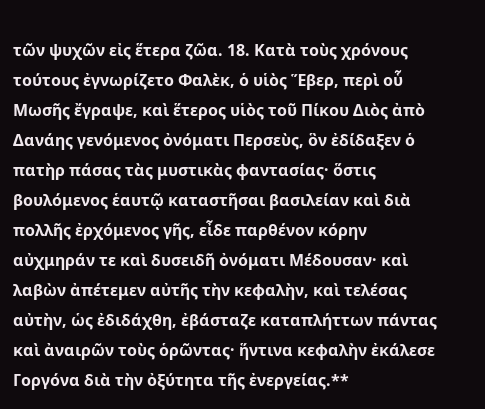τῶν ψυχῶν εἰς ἕτερα ζῶα. 18. Κατὰ τοὺς χρόνους τούτους ἐγνωρίζετο Φαλὲκ, ὁ υἱὸς Ἕβερ, περὶ οὗ Μωσῆς ἔγραψε, καὶ ἕτερος υἱὸς τοῦ Πίκου Διὸς ἀπὸ Δανάης γενόμενος ὀνόματι Περσεὺς, ὃν ἐδίδαξεν ὁ πατὴρ πάσας τὰς μυστικὰς φαντασίας· ὅστις βουλόμενος ἑαυτῷ καταστῆσαι βασιλείαν καὶ διὰ πολλῆς ἐρχόμενος γῆς, εἶδε παρθένον κόρην αὐχμηράν τε καὶ δυσειδῆ ὀνόματι Μέδουσαν· καὶ λαβὼν ἀπέτεμεν αὐτῆς τὴν κεφαλὴν, καὶ τελέσας αὐτὴν, ὡς ἐδιδάχθη, ἐβάσταζε καταπλήττων πάντας καὶ ἀναιρῶν τοὺς ὁρῶντας· ἥντινα κεφαλὴν ἐκάλεσε Γοργόνα διὰ τὴν ὀξύτητα τῆς ἐνεργείας.**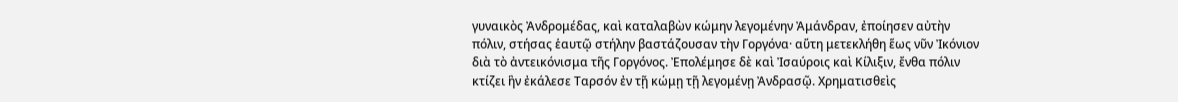γυναικὸς Ἀνδρομέδας, καὶ καταλαβὼν κώμην λεγομένην Ἀμάνδραν, ἐποίησεν αὐτὴν πόλιν, στήσας ἑαυτῷ στήλην βαστάζουσαν τὴν Γοργόνα· αὕτη μετεκλήθη ἕως νῦν Ἰκόνιον διὰ τὸ ἀντεικόνισμα τῆς Γοργόνος. Ἐπολέμησε δὲ καὶ Ἰσαύροις καὶ Κίλιξιν, ἔνθα πόλιν κτίζει ἣν ἐκάλεσε Ταρσόν ἐν τῇ κώμῃ τῇ λεγομένῃ Ἀνδρασῷ. Χρηματισθεὶς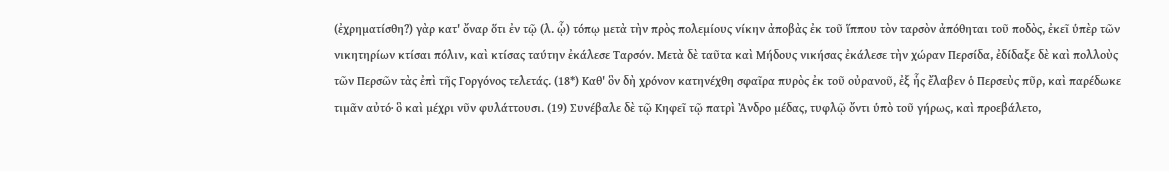(ἐχρηματίσθη?) γὰρ κατ' ὄναρ ὅτι ἐν τῷ (λ. ᾧ) τόπῳ μετὰ τὴν πρὸς πολεμίους νίκην ἀποβὰς ἐκ τοῦ ἵππου τὸν ταρσὸν ἀπόθηται τοῦ ποδὸς, ἐκεῖ ὑπὲρ τῶν νικητηρίων κτίσαι πόλιν, καὶ κτίσας ταύτην ἐκάλεσε Ταρσόν. Μετὰ δὲ ταῦτα καὶ Μήδους νικήσας ἐκάλεσε τὴν χώραν Περσίδα, ἐδίδαξε δὲ καὶ πολλοὺς τῶν Περσῶν τὰς ἐπὶ τῆς Γοργόνος τελετάς. (18*) Καθ' ὃν δὴ χρόνον κατηνέχθη σφαῖρα πυρὸς ἐκ τοῦ οὐρανοῦ, ἐξ ἧς ἔλαβεν ὁ Περσεὺς πῦρ, καὶ παρέδωκε τιμᾶν αὐτό· ὃ καὶ μέχρι νῦν φυλάττουσι. (19) Συνέβαλε δὲ τῷ Κηφεῖ τῷ πατρὶ Ἀνδρο μέδας, τυφλῷ ὄντι ὑπὸ τοῦ γήρως, καὶ προεβάλετο,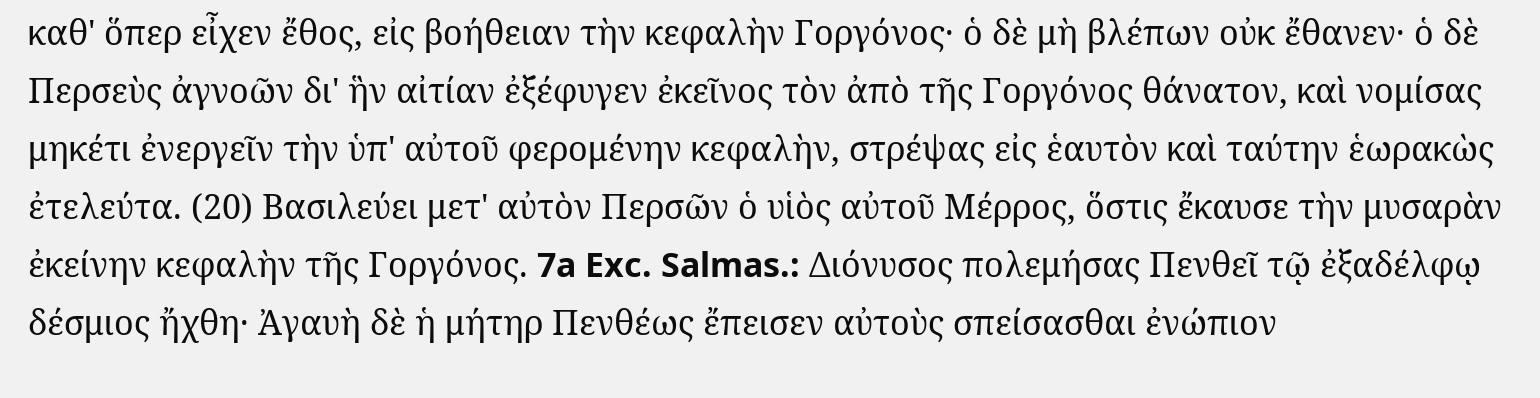καθ' ὅπερ εἶχεν ἔθος, εἰς βοήθειαν τὴν κεφαλὴν Γοργόνος· ὁ δὲ μὴ βλέπων οὐκ ἔθανεν· ὁ δὲ Περσεὺς ἀγνοῶν δι' ἣν αἰτίαν ἐξέφυγεν ἐκεῖνος τὸν ἀπὸ τῆς Γοργόνος θάνατον, καὶ νομίσας μηκέτι ἐνεργεῖν τὴν ὑπ' αὐτοῦ φερομένην κεφαλὴν, στρέψας εἰς ἑαυτὸν καὶ ταύτην ἑωρακὼς ἐτελεύτα. (20) Βασιλεύει μετ' αὐτὸν Περσῶν ὁ υἱὸς αὐτοῦ Μέρρος, ὅστις ἔκαυσε τὴν μυσαρὰν ἐκείνην κεφαλὴν τῆς Γοργόνος. 7a Exc. Salmas.: Διόνυσος πολεμήσας Πενθεῖ τῷ ἐξαδέλφῳ δέσμιος ἤχθη· Ἀγαυὴ δὲ ἡ μήτηρ Πενθέως ἔπεισεν αὐτοὺς σπείσασθαι ἐνώπιον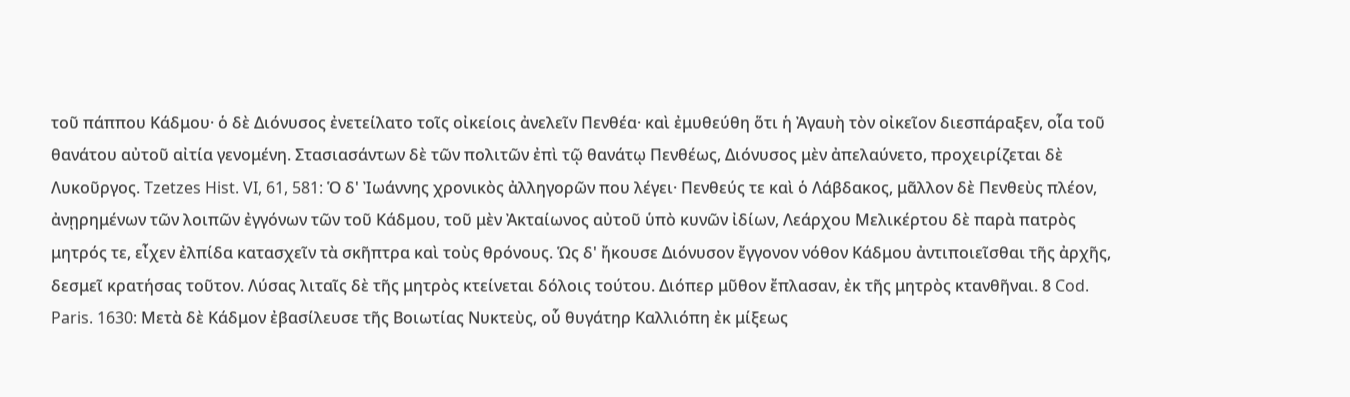τοῦ πάππου Κάδμου· ὁ δὲ Διόνυσος ἐνετείλατο τοῖς οἰκείοις ἀνελεῖν Πενθέα· καὶ ἐμυθεύθη ὅτι ἡ Ἀγαυὴ τὸν οἰκεῖον διεσπάραξεν, οἷα τοῦ θανάτου αὐτοῦ αἰτία γενομένη. Στασιασάντων δὲ τῶν πολιτῶν ἐπὶ τῷ θανάτῳ Πενθέως, Διόνυσος μὲν ἀπελαύνετο, προχειρίζεται δὲ Λυκοῦργος. Tzetzes Hist. VI, 61, 581: Ὁ δ' Ἰωάννης χρονικὸς ἀλληγορῶν που λέγει· Πενθεύς τε καὶ ὁ Λάβδακος, μᾶλλον δὲ Πενθεὺς πλέον, ἀνῃρημένων τῶν λοιπῶν ἐγγόνων τῶν τοῦ Κάδμου, τοῦ μὲν Ἀκταίωνος αὐτοῦ ὑπὸ κυνῶν ἰδίων, Λεάρχου Μελικέρτου δὲ παρὰ πατρὸς μητρός τε, εἶχεν ἐλπίδα κατασχεῖν τὰ σκῆπτρα καὶ τοὺς θρόνους. Ὡς δ' ἤκουσε Διόνυσον ἔγγονον νόθον Κάδμου ἀντιποιεῖσθαι τῆς ἀρχῆς, δεσμεῖ κρατήσας τοῦτον. Λύσας λιταῖς δὲ τῆς μητρὸς κτείνεται δόλοις τούτου. Διόπερ μῦθον ἔπλασαν, ἐκ τῆς μητρὸς κτανθῆναι. 8 Cod. Paris. 1630: Μετὰ δὲ Κάδμον ἐβασίλευσε τῆς Βοιωτίας Νυκτεὺς, οὗ θυγάτηρ Καλλιόπη ἐκ μίξεως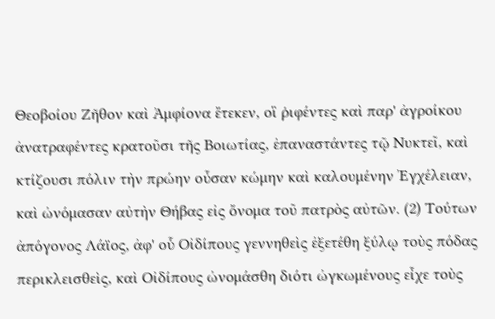Θεοβοίου Ζῆθον καὶ Ἀμφίονα ἔτεκεν, οἳ ῥιφέντες καὶ παρ' ἀγροίκου ἀνατραφέντες κρατοῦσι τῆς Βοιωτίας, ἐπαναστάντες τῷ Νυκτεῖ, καὶ κτίζουσι πόλιν τὴν πρώην οὖσαν κώμην καὶ καλουμένην Ἐγχέλειαν, καὶ ὠνόμασαν αὐτὴν Θήβας εἰς ὄνομα τοῦ πατρὸς αὐτῶν. (2) Τούτων ἀπόγονος Λάϊος, ἀφ' οὗ Οἰδίπους γεννηθεὶς ἐξετέθη ξύλῳ τοὺς πόδας περικλεισθεὶς, καὶ Οἰδίπους ὠνομάσθη διότι ὠγκωμένους εἶχε τοὺς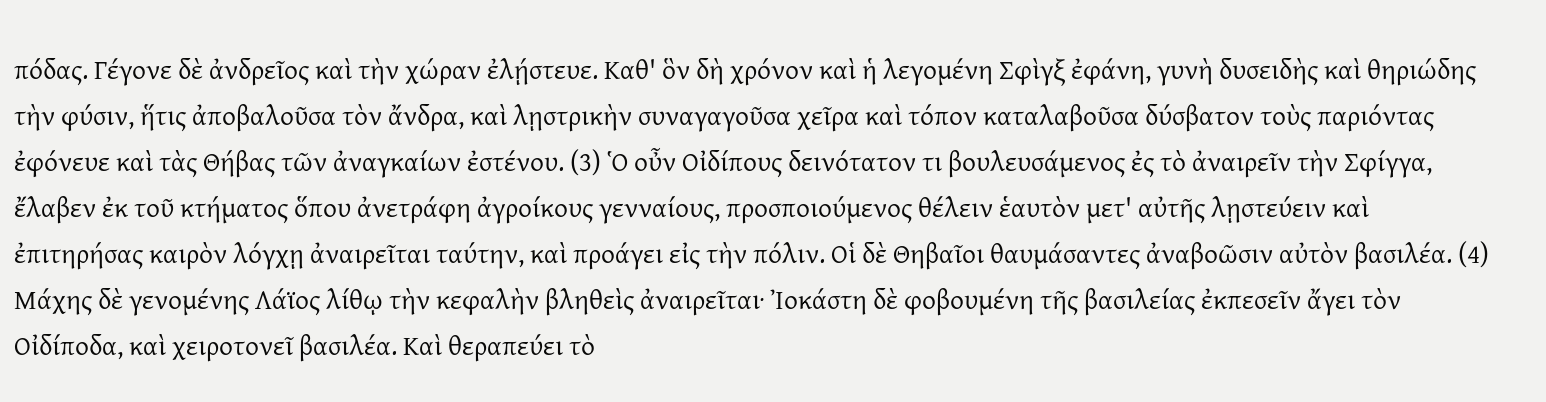πόδας. Γέγονε δὲ ἀνδρεῖος καὶ τὴν χώραν ἐλῄστευε. Καθ' ὃν δὴ χρόνον καὶ ἡ λεγομένη Σφὶγξ ἐφάνη, γυνὴ δυσειδὴς καὶ θηριώδης τὴν φύσιν, ἥτις ἀποβαλοῦσα τὸν ἄνδρα, καὶ λῃστρικὴν συναγαγοῦσα χεῖρα καὶ τόπον καταλαβοῦσα δύσβατον τοὺς παριόντας ἐφόνευε καὶ τὰς Θήβας τῶν ἀναγκαίων ἐστένου. (3) Ὁ οὖν Οἰδίπους δεινότατον τι βουλευσάμενος ἐς τὸ ἀναιρεῖν τὴν Σφίγγα, ἔλαβεν ἐκ τοῦ κτήματος ὅπου ἀνετράφη ἀγροίκους γενναίους, προσποιούμενος θέλειν ἑαυτὸν μετ' αὐτῆς λῃστεύειν καὶ ἐπιτηρήσας καιρὸν λόγχῃ ἀναιρεῖται ταύτην, καὶ προάγει εἰς τὴν πόλιν. Οἱ δὲ Θηβαῖοι θαυμάσαντες ἀναβοῶσιν αὐτὸν βασιλέα. (4) Μάχης δὲ γενομένης Λάϊος λίθῳ τὴν κεφαλὴν βληθεὶς ἀναιρεῖται· Ἰοκάστη δὲ φοβουμένη τῆς βασιλείας ἐκπεσεῖν ἄγει τὸν Οἰδίποδα, καὶ χειροτονεῖ βασιλέα. Καὶ θεραπεύει τὸ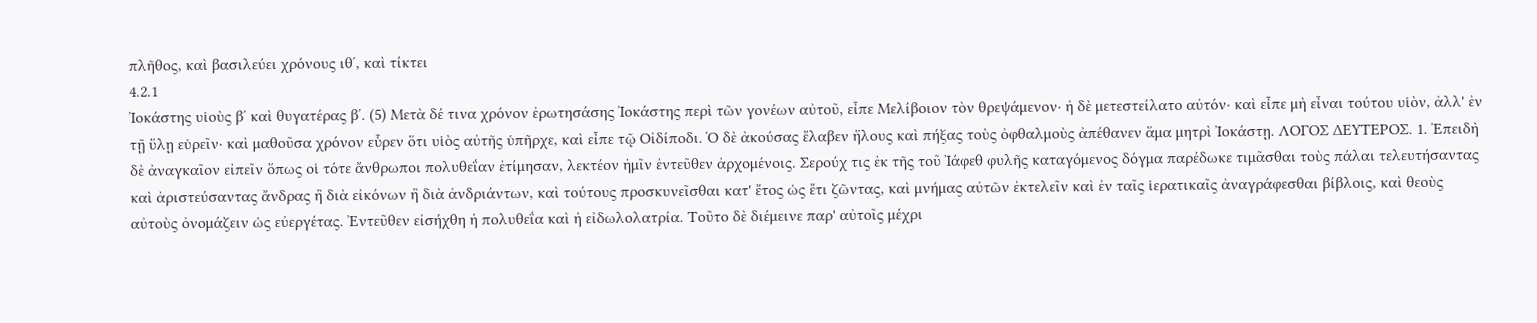πλῆθος, καὶ βασιλεύει χρόνους ιθʹ, καὶ τίκτει
4.2.1
Ἰοκάστης υἱοὺς βʹ καὶ θυγατέρας βʹ. (5) Μετὰ δέ τινα χρόνον ἐρωτησάσης Ἰοκάστης περὶ τῶν γονέων αὐτοῦ, εἶπε Μελίβοιον τὸν θρεψάμενον· ἡ δὲ μετεστείλατο αὐτόν· καὶ εἶπε μὴ εἶναι τούτου υἱὸν, ἀλλ' ἐν τῇ ὕλῃ εὑρεῖν· καὶ μαθοῦσα χρόνον εὗρεν ὅτι υἱὸς αὐτῆς ὑπῆρχε, καὶ εἶπε τῷ Οἰδίποδι. Ὁ δὲ ἀκούσας ἔλαβεν ἥλους καὶ πήξας τοὺς ὀφθαλμοὺς ἀπέθανεν ἅμα μητρὶ Ἰοκάστῃ. ΛΟΓΟΣ ΔΕΥΤΕΡΟΣ. 1. Ἐπειδὴ δὲ ἀναγκαῖον εἰπεῖν ὅπως οἱ τότε ἄνθρωποι πολυθεΐαν ἐτίμησαν, λεκτέον ἡμῖν ἐντεῦθεν ἀρχομένοις. Σερούχ τις ἐκ τῆς τοῦ Ἰάφεθ φυλῆς καταγόμενος δόγμα παρέδωκε τιμᾶσθαι τοὺς πάλαι τελευτήσαντας καὶ ἀριστεύσαντας ἄνδρας ἢ διὰ εἰκόνων ἢ διὰ ἀνδριάντων, καὶ τούτους προσκυνεῖσθαι κατ' ἔτος ὡς ἔτι ζῶντας, καὶ μνήμας αὐτῶν ἐκτελεῖν καὶ ἐν ταῖς ἱερατικαῖς ἀναγράφεσθαι βίβλοις, καὶ θεοὺς αὐτοὺς ὀνομάζειν ὡς εὐεργέτας. Ἐντεῦθεν εἰσήχθη ἡ πολυθεΐα καὶ ἡ εἰδωλολατρία. Τοῦτο δὲ διέμεινε παρ' αὐτοῖς μέχρι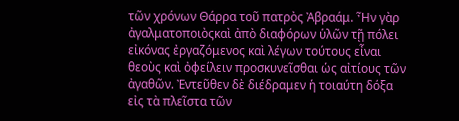τῶν χρόνων Θάρρα τοῦ πατρὸς Ἀβραάμ. Ἦν γὰρ ἀγαλματοποιὸςκαὶ ἀπὸ διαφόρων ὑλῶν τῇ πόλει εἰκόνας ἐργαζόμενος καὶ λέγων τούτους εἶναι θεοὺς καὶ ὀφείλειν προσκυνεῖσθαι ὡς αἰτίους τῶν ἀγαθῶν. Ἐντεῦθεν δὲ διέδραμεν ἡ τοιαύτη δόξα εἰς τὰ πλεῖστα τῶν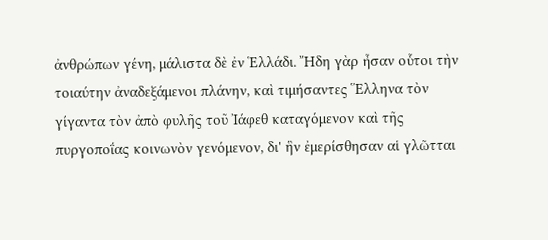ἀνθρώπων γένη, μάλιστα δὲ ἐν Ἑλλάδι. Ἤδη γὰρ ἦσαν οὗτοι τὴν τοιαύτην ἀναδεξάμενοι πλάνην, καὶ τιμήσαντες Ἕλληνα τὸν γίγαντα τὸν ἀπὸ φυλῆς τοῦ Ἰάφεθ καταγόμενον καὶ τῆς πυργοποΐας κοινωνὸν γενόμενον, δι' ἣν ἐμερίσθησαν αἱ γλῶτται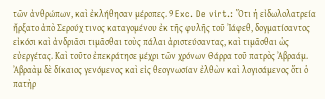τῶν ἀνθρώπων, καὶ ἐκλήθησαν μέροπες. 9 Exc. De virt.: Ὅτι ἡ εἰδωλολατρεία ἤρξατο ἀπὸ Σερούχ τινος καταγομένου ἐκ τῆς φυλῆς τοῦ Ἰάφεθ, δογματίσαντος εἰκόσι καὶ ἀνδριᾶσι τιμᾶσθαι τοὺς πάλαι ἀριστεύσαντας, καὶ τιμᾶσθαι ὡς εὐεργέτας. Καὶ τοῦτο ἐπεκράτησε μέχρι τῶν χρόνων Θάρρα τοῦ πατρὸς Ἀβραάμ. Ἀβραὰμ δὲ δίκαιος γενόμενος καὶ εἰς θεογνωσίαν ἐλθὼν καὶ λογισάμενος ὅτι ὁ πατὴρ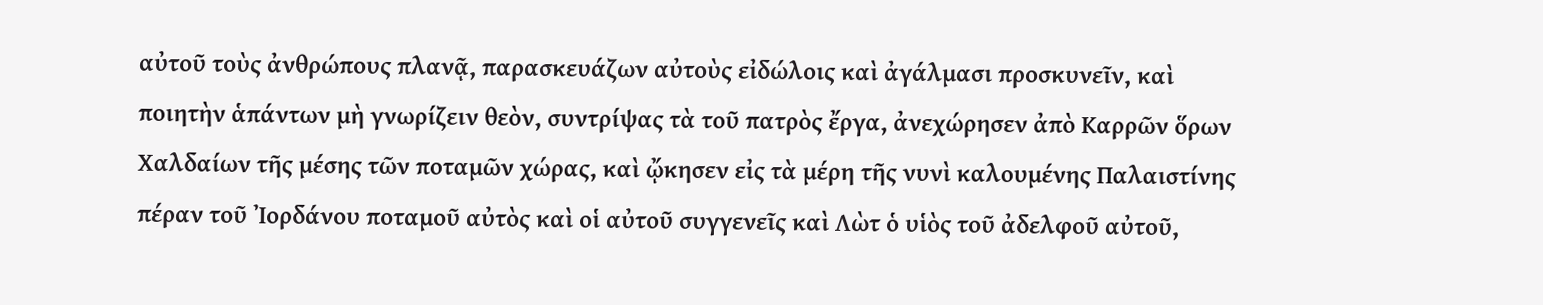αὐτοῦ τοὺς ἀνθρώπους πλανᾷ, παρασκευάζων αὐτοὺς εἰδώλοις καὶ ἀγάλμασι προσκυνεῖν, καὶ ποιητὴν ἁπάντων μὴ γνωρίζειν θεὸν, συντρίψας τὰ τοῦ πατρὸς ἔργα, ἀνεχώρησεν ἀπὸ Καρρῶν ὅρων Χαλδαίων τῆς μέσης τῶν ποταμῶν χώρας, καὶ ᾤκησεν εἰς τὰ μέρη τῆς νυνὶ καλουμένης Παλαιστίνης πέραν τοῦ Ἰορδάνου ποταμοῦ αὐτὸς καὶ οἱ αὐτοῦ συγγενεῖς καὶ Λὼτ ὁ υἱὸς τοῦ ἀδελφοῦ αὐτοῦ,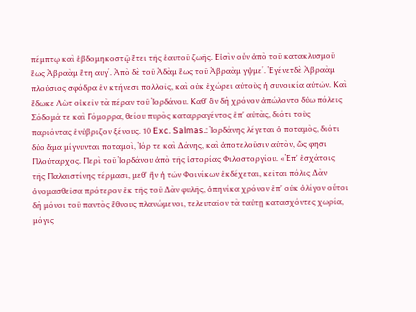πέμπτῳ καὶ ἑβδομηκοστῷ ἔτει τῆς ἑαυτοῦ ζωῆς. Εἰσὶν οὖν ἀπὸ τοῦ κατακλυσμοῦ ἕως Ἀβραὰμ ἔτη αυγʹ. Ἀπὸ δὲ τοῦ Ἀδὰμ ἕως τοῦ Ἀβραὰμ γψμεʹ. Ἐγένετδὲ Ἀβραὰμ πλούσιος σφόδρα ἐν κτήνεσι πολλοῖς, καὶ οὐκ ἐχώρει αὐτοὺς ἡ συνοικία αὐτῶν. Καὶ ἔδωκε Λὼτ οἰκεῖν τὰ πέραν τοῦ Ἰορδάνου. Καθ' ὃν δὴ χρόνον ἀπώλοντο δύω πόλεις Σόδομά τε καὶ Γόμορρα, θείου πυρὸς καταρραγέντος ἐπ' αὐτὰς, διότι τοὺς παριόντας ἐνύβριζον ξένους. 10 Exc. Salmas.: Ἰορδάνης λέγεται ὁ ποταμὸς, διότι δύο ἅμα μίγνυνται ποταμοὶ, Ἰόρ τε καὶ Δάνης, καὶ ἀποτελοῦσιν αὐτὸν, ὥς φησι Πλούταρχος. Περὶ τοῦ Ἰορδάνου ἀπὸ τῆς ἱστορίας Φιλοστοργίου. «Ἐπ' ἐσχάτοις τῆς Παλαιστίνης τέρμασι, μεθ' ἣν ἡ τῶν Φοινίκων ἐκδέχεται, κεῖται πόλις Δὰν ὀνομασθεῖσα πρότερον ἐκ τῆς τοῦ Δὰν φυλῆς, ὁπηνίκα χρόνον ἐπ' οὐκ ὀλίγον οὗτοι δὴ μόνοι τοῦ παντὸς ἔθνους πλανώμενοι, τελευταῖον τὰ ταύτῃ κατασχόντες χωρία, μόγις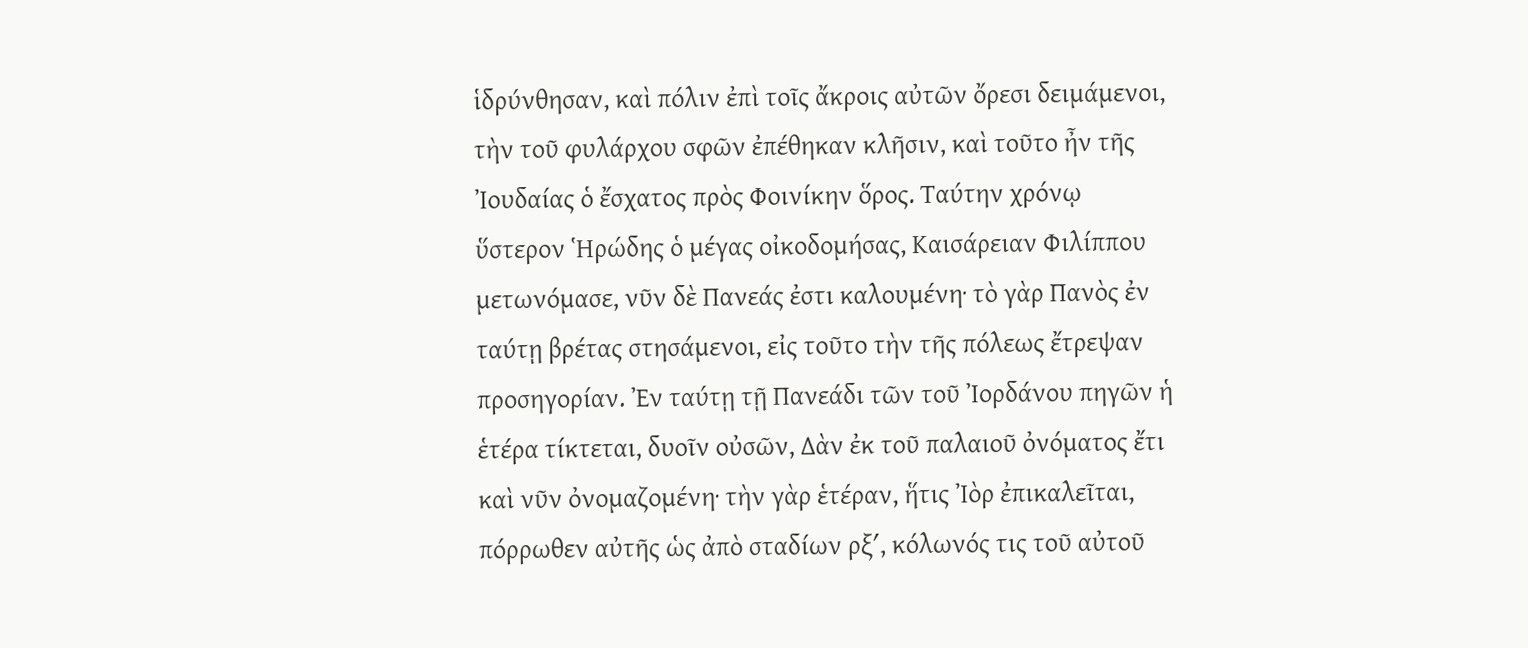ἱδρύνθησαν, καὶ πόλιν ἐπὶ τοῖς ἄκροις αὐτῶν ὄρεσι δειμάμενοι, τὴν τοῦ φυλάρχου σφῶν ἐπέθηκαν κλῆσιν, καὶ τοῦτο ἦν τῆς Ἰουδαίας ὁ ἔσχατος πρὸς Φοινίκην ὅρος. Ταύτην χρόνῳ ὕστερον Ἡρώδης ὁ μέγας οἰκοδομήσας, Καισάρειαν Φιλίππου μετωνόμασε, νῦν δὲ Πανεάς ἐστι καλουμένη· τὸ γὰρ Πανὸς ἐν ταύτῃ βρέτας στησάμενοι, εἰς τοῦτο τὴν τῆς πόλεως ἔτρεψαν προσηγορίαν. Ἐν ταύτῃ τῇ Πανεάδι τῶν τοῦ Ἰορδάνου πηγῶν ἡ ἑτέρα τίκτεται, δυοῖν οὐσῶν, Δὰν ἐκ τοῦ παλαιοῦ ὀνόματος ἔτι καὶ νῦν ὀνομαζομένη· τὴν γὰρ ἑτέραν, ἥτις Ἰὸρ ἐπικαλεῖται, πόρρωθεν αὐτῆς ὡς ἀπὸ σταδίων ρξʹ, κόλωνός τις τοῦ αὐτοῦ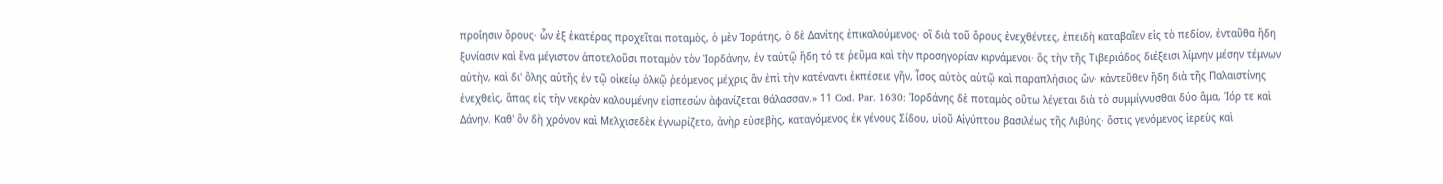προΐησιν ὄρους· ὧν ἐξ ἑκατέρας προχεῖται ποταμὸς, ὁ μὲν Ἰοράτης, ὁ δὲ Δανίτης ἐπικαλούμενος· οἳ διὰ τοῦ ὄρους ἐνεχθέντες, ἐπειδὴ καταβαῖεν εἰς τὸ πεδίον, ἐνταῦθα ἤδη ξυνίασιν καὶ ἕνα μέγιστον ἀποτελοῦσι ποταμὸν τὸν Ἰορδάνην, ἐν ταὐτῷ ἤδη τό τε ῥεῦμα καὶ τὴν προσηγορίαν κιρνάμενοι· ὃς τὴν τῆς Τιβεριάδος διέξεισι λίμνην μέσην τέμνων αὐτὴν, καὶ δι' ὅλης αὐτῆς ἐν τῷ οἰκείῳ ὁλκῷ ῥεόμενος μέχρις ἂν ἐπὶ τὴν κατέναντι ἐκπέσειε γῆν, ἶσος αὐτὸς αὑτῷ καὶ παραπλήσιος ὤν· κἀντεῦθεν ἤδη διὰ τῆς Παλαιστίνης ἐνεχθεὶς, ἅπας εἰς τὴν νεκρὰν καλουμένην εἰσπεσὼν ἀφανίζεται θάλασσαν.» 11 Cod. Par. 1630: Ἰορδάνης δὲ ποταμὸς οὕτω λέγεται διὰ τὸ συμμίγνυσθαι δύο ἅμα, Ἰόρ τε καὶ Δάνην. Καθ' ὃν δὴ χρόνον καὶ Μελχισεδὲκ ἐγνωρίζετο, ἀνὴρ εὐσεβὴς, καταγόμενος ἐκ γένους Σίδου, υἱοῦ Αἰγύπτου βασιλέως τῆς Λιβύης· ὅστις γενόμενος ἱερεὺς καὶ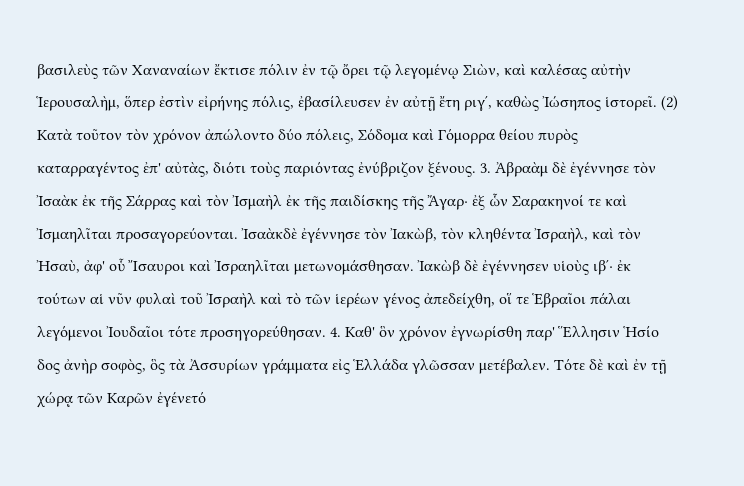βασιλεὺς τῶν Χαναναίων ἔκτισε πόλιν ἐν τῷ ὄρει τῷ λεγομένῳ Σιὼν, καὶ καλέσας αὐτὴν Ἱερουσαλὴμ, ὅπερ ἐστὶν εἰρήνης πόλις, ἐβασίλευσεν ἐν αὐτῇ ἔτη ριγʹ, καθὼς Ἰώσηπος ἱστορεῖ. (2) Κατὰ τοῦτον τὸν χρόνον ἀπώλοντο δύο πόλεις, Σόδομα καὶ Γόμορρα θείου πυρὸς καταρραγέντος ἐπ' αὐτὰς, διότι τοὺς παριόντας ἐνύβριζον ξένους. 3. Ἀβραὰμ δὲ ἐγέννησε τὸν Ἰσαὰκ ἐκ τῆς Σάρρας καὶ τὸν Ἰσμαὴλ ἐκ τῆς παιδίσκης τῆς Ἄγαρ· ἐξ ὧν Σαρακηνοί τε καὶ Ἰσμαηλῖται προσαγορεύονται. Ἰσαὰκδὲ ἐγέννησε τὸν Ἰακὼβ, τὸν κληθέντα Ἰσραὴλ, καὶ τὸν Ἠσαὺ, ἀφ' οὗ Ἴσαυροι καὶ Ἰσραηλῖται μετωνομάσθησαν. Ἰακὼβ δὲ ἐγέννησεν υἱοὺς ιβʹ· ἐκ τούτων αἱ νῦν φυλαὶ τοῦ Ἰσραὴλ καὶ τὸ τῶν ἱερέων γένος ἀπεδείχθη, οἵ τε Ἑβραῖοι πάλαι λεγόμενοι Ἰουδαῖοι τότε προσηγορεύθησαν. 4. Καθ' ὃν χρόνον ἐγνωρίσθη παρ' Ἕλλησιν Ἡσίο δος ἀνὴρ σοφὸς, ὃς τὰ Ἀσσυρίων γράμματα εἰς Ἑλλάδα γλῶσσαν μετέβαλεν. Τότε δὲ καὶ ἐν τῇ χώρᾳ τῶν Καρῶν ἐγένετό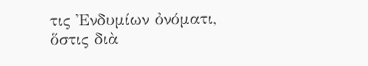τις Ἐνδυμίων ὀνόματι, ὅστις διὰ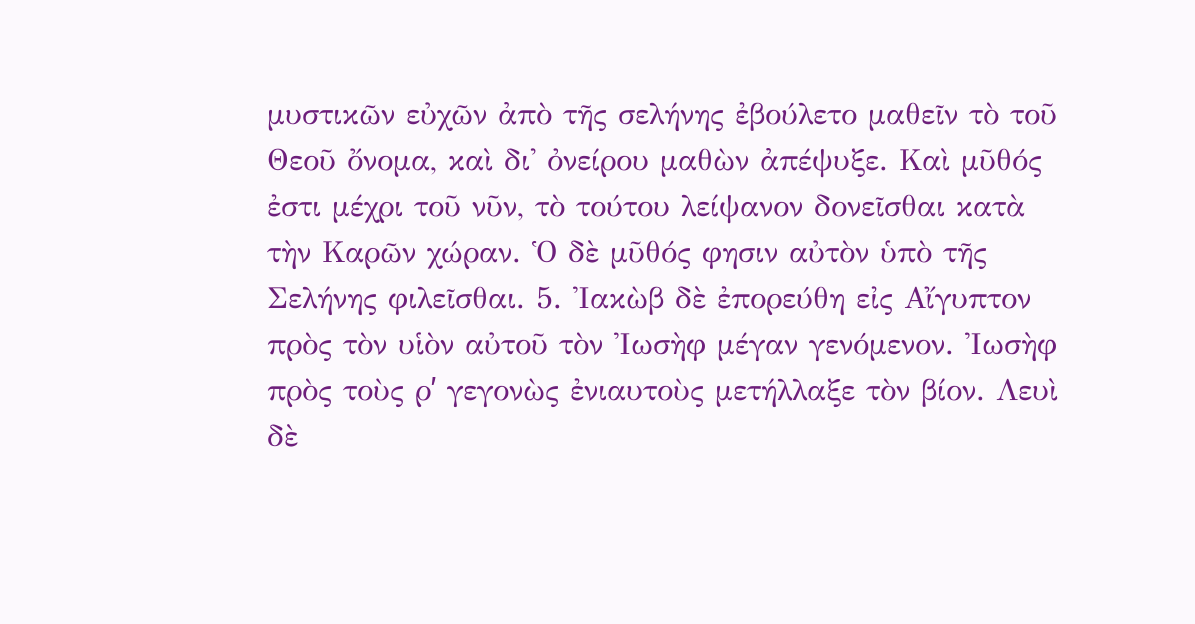μυστικῶν εὐχῶν ἀπὸ τῆς σελήνης ἐβούλετο μαθεῖν τὸ τοῦ Θεοῦ ὄνομα, καὶ δι' ὀνείρου μαθὼν ἀπέψυξε. Καὶ μῦθός ἐστι μέχρι τοῦ νῦν, τὸ τούτου λείψανον δονεῖσθαι κατὰ τὴν Καρῶν χώραν. Ὁ δὲ μῦθός φησιν αὐτὸν ὑπὸ τῆς Σελήνης φιλεῖσθαι. 5. Ἰακὼβ δὲ ἐπορεύθη εἰς Αἴγυπτον πρὸς τὸν υἱὸν αὐτοῦ τὸν Ἰωσὴφ μέγαν γενόμενον. Ἰωσὴφ πρὸς τοὺς ρʹ γεγονὼς ἐνιαυτοὺς μετήλλαξε τὸν βίον. Λευὶ δὲ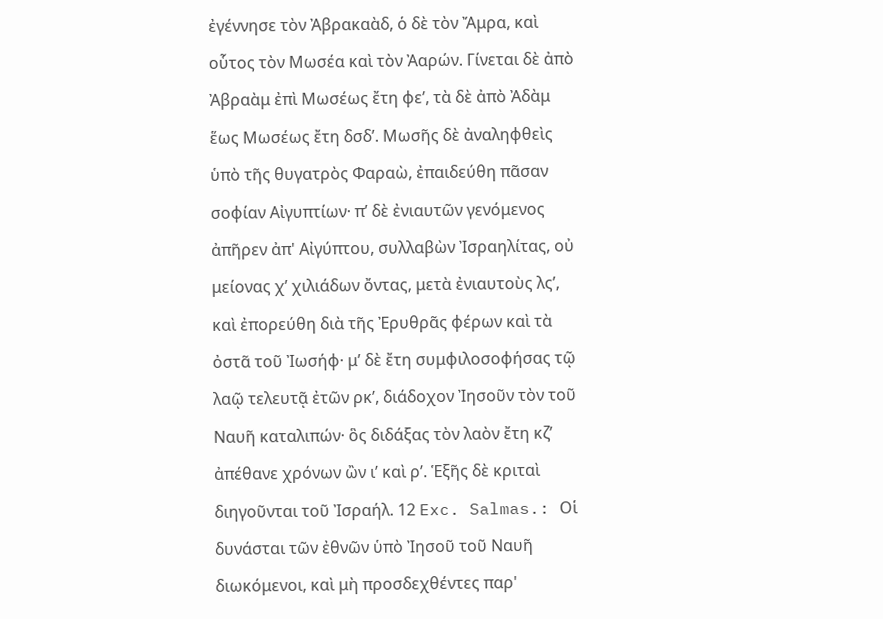ἐγέννησε τὸν Ἀβρακαὰδ, ὁ δὲ τὸν Ἄμρα, καὶ οὗτος τὸν Μωσέα καὶ τὸν Ἀαρών. Γίνεται δὲ ἀπὸ Ἀβραὰμ ἐπὶ Μωσέως ἔτη φεʹ, τὰ δὲ ἀπὸ Ἀδὰμ ἕως Μωσέως ἔτη δσδʹ. Μωσῆς δὲ ἀναληφθεὶς ὑπὸ τῆς θυγατρὸς Φαραὼ, ἐπαιδεύθη πᾶσαν σοφίαν Αἰγυπτίων· πʹ δὲ ἐνιαυτῶν γενόμενος ἀπῆρεν ἀπ' Αἰγύπτου, συλλαβὼν Ἰσραηλίτας, οὐ μείονας χʹ χιλιάδων ὄντας, μετὰ ἐνιαυτοὺς λςʹ, καὶ ἐπορεύθη διὰ τῆς Ἐρυθρᾶς φέρων καὶ τὰ ὀστᾶ τοῦ Ἰωσήφ· μʹ δὲ ἔτη συμφιλοσοφήσας τῷ λαῷ τελευτᾷ ἐτῶν ρκʹ, διάδοχον Ἰησοῦν τὸν τοῦ Ναυῆ καταλιπών· ὃς διδάξας τὸν λαὸν ἔτη κζʹ ἀπέθανε χρόνων ὢν ιʹ καὶ ρʹ. Ἑξῆς δὲ κριταὶ διηγοῦνται τοῦ Ἰσραήλ. 12 Exc. Salmas.: Οἱ δυνάσται τῶν ἐθνῶν ὑπὸ Ἰησοῦ τοῦ Ναυῆ διωκόμενοι, καὶ μὴ προσδεχθέντες παρ'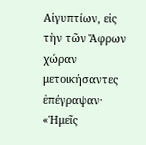Αἰγυπτίων, εἰς τὴν τῶν Ἄφρων χώραν μετοικήσαντες ἐπέγραψαν· «Ἡμεῖς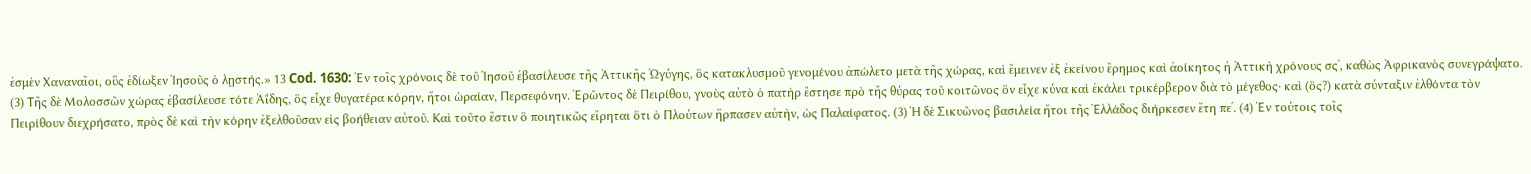ἐσμὲν Χαναναῖοι, οὓς ἐδίωξεν Ἰησοῦς ὁ λῃστής.» 13 Cod. 1630: Ἐν τοῖς χρόνοις δὲ τοῦ Ἰησοῦ ἐβασίλευσε τῆς Ἀττικῆς Ὠγύγης, ὃς κατακλυσμοῦ γενομένου ἀπώλετο μετὰ τῆς χώρας, καὶ ἔμεινεν ἐξ ἐκείνου ἔρημος καὶ ἀοίκητος ἡ Ἀττικὴ χρόνους σςʹ, καθὼς Ἀφρικανὸς συνεγράψατο. (3) Τῆς δὲ Μολοσσῶν χώρας ἐβασίλευσε τότε Ἀΐδης, ὃς εἶχε θυγατέρα κόρην, ἤτοι ὡραίαν, Περσεφόνην. Ἐρῶντος δὲ Πειρίθου, γνοὺς αὐτὸ ὁ πατὴρ ἔστησε πρὸ τῆς θύρας τοῦ κοιτῶνος ὃν εἶχε κύνα καὶ ἐκάλει τρικέρβερον διὰ τὸ μέγεθος· καὶ (ὃς?) κατὰ σύνταξιν ἐλθόντα τὸν Πειρίθουν διεχρήσατο, πρὸς δὲ καὶ τὴν κόρην ἐξελθοῦσαν εἰς βοήθειαν αὐτοῦ. Καὶ τοῦτο ἔστιν ὃ ποιητικῶς εἴρηται ὅτι ὁ Πλούτων ἥρπασεν αὐτὴν, ὡς Παλαίφατος. (3) Ἡ δὲ Σικυῶνος βασιλεία ἤτοι τῆς Ἑλλάδος διήρκεσεν ἔτη πεʹ. (4) Ἐν τούτοις τοῖς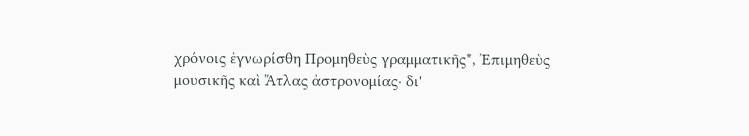χρόνοις ἐγνωρίσθη Προμηθεὺς γραμματικῆς*, Ἐπιμηθεὺς μουσικῆς καὶ Ἄτλας ἀστρονομίας· δι'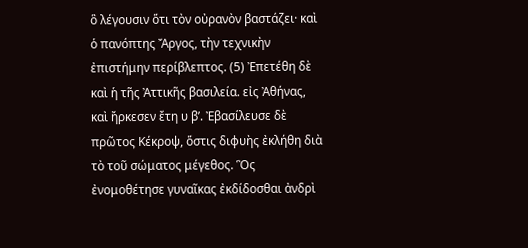ὃ λέγουσιν ὅτι τὸν οὐρανὸν βαστάζει· καὶ ὁ πανόπτης Ἄργος, τὴν τεχνικὴν ἐπιστήμην περίβλεπτος. (5) Ἐπετέθη δὲ καὶ ἡ τῆς Ἀττικῆς βασιλεία. εἰς Ἀθήνας, καὶ ἤρκεσεν ἔτη υ βʹ. Ἐβασίλευσε δὲ πρῶτος Κέκροψ, ὅστις διφυὴς ἐκλήθη διὰ τὸ τοῦ σώματος μέγεθος. Ὃς ἐνομοθέτησε γυναῖκας ἐκδίδοσθαι ἀνδρὶ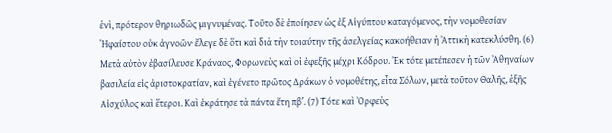ἑνὶ, πρότερον θηριωδῶς μιγνυμένας. Τοῦτο δὲ ἐποίησεν ὡς ἐξ Αἰγύπτου καταγόμενος, τὴν νομοθεσίαν Ἡφαίστου οὐκ ἀγνοῶν· ἔλεγε δὲ ὅτι καὶ διὰ τὴν τοιαύτην τῆς ἀσελγείας κακοήθειαν ἡ Ἀττικὴ κατεκλύσθη. (6) Μετὰ αὐτὸν ἐβασίλευσε Κράναος, Φορωνεὺς καὶ οἱ ἐφεξῆς μέχρι Κόδρου. Ἐκ τότε μετέπεσεν ἡ τῶν Ἀθηναίων βασιλεία εἰς ἀριστοκρατίαν, καὶ ἐγένετο πρῶτος Δράκων ὁ νομοθέτης, εἶτα Σόλων, μετὰ τοῦτον Θαλῆς, ἑξῆς Αἰσχύλος καὶ ἕτεροι. Καὶ ἐκράτησε τὰ πάντα ἔτη πβʹ. (7) Τότε καὶ Ὀρφεὺς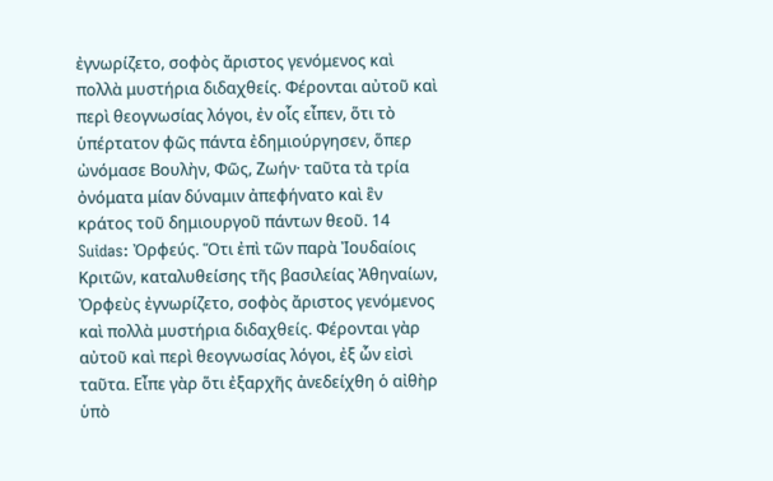ἐγνωρίζετο, σοφὸς ἄριστος γενόμενος καὶ πολλὰ μυστήρια διδαχθείς. Φέρονται αὐτοῦ καὶ περὶ θεογνωσίας λόγοι, ἐν οἷς εἶπεν, ὅτι τὸ ὑπέρτατον φῶς πάντα ἐδημιούργησεν, ὅπερ ὠνόμασε Βουλὴν, Φῶς, Ζωήν· ταῦτα τὰ τρία ὀνόματα μίαν δύναμιν ἀπεφήνατο καὶ ἓν κράτος τοῦ δημιουργοῦ πάντων θεοῦ. 14 Suidas: Ὀρφεύς. Ὅτι ἐπὶ τῶν παρὰ Ἰουδαίοις Κριτῶν, καταλυθείσης τῆς βασιλείας Ἀθηναίων, Ὀρφεὺς ἐγνωρίζετο, σοφὸς ἄριστος γενόμενος καὶ πολλὰ μυστήρια διδαχθείς. Φέρονται γὰρ αὐτοῦ καὶ περὶ θεογνωσίας λόγοι, ἐξ ὧν εἰσὶ ταῦτα. Εἶπε γὰρ ὅτι ἐξαρχῆς ἀνεδείχθη ὁ αἰθὴρ ὑπὸ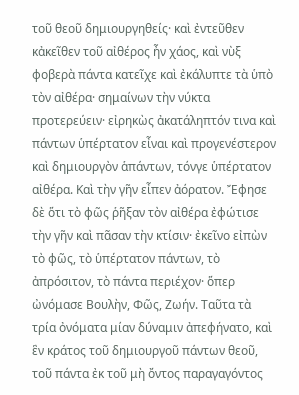τοῦ θεοῦ δημιουργηθείς· καὶ ἐντεῦθεν κἀκεῖθεν τοῦ αἰθέρος ἦν χάος, καὶ νὺξ φοβερὰ πάντα κατεῖχε καὶ ἐκάλυπτε τὰ ὑπὸ τὸν αἰθέρα· σημαίνων τὴν νύκτα προτερεύειν· εἰρηκὼς ἀκατάληπτόν τινα καὶ πάντων ὑπέρτατον εἶναι καὶ προγενέστερον καὶ δημιουργὸν ἁπάντων, τόνγε ὑπέρτατον αἰθέρα. Καὶ τὴν γῆν εἶπεν ἀόρατον. Ἔφησε δὲ ὅτι τὸ φῶς ῥῆξαν τὸν αἰθέρα ἐφώτισε τὴν γῆν καὶ πᾶσαν τὴν κτίσιν· ἐκεῖνο εἰπὼν τὸ φῶς, τὸ ὑπέρτατον πάντων, τὸ ἀπρόσιτον, τὸ πάντα περιέχον· ὅπερ ὠνόμασε Βουλὴν, Φῶς, Ζωήν. Ταῦτα τὰ τρία ὀνόματα μίαν δύναμιν ἀπεφήνατο, καὶ ἓν κράτος τοῦ δημιουργοῦ πάντων θεοῦ, τοῦ πάντα ἐκ τοῦ μὴ ὄντος παραγαγόντος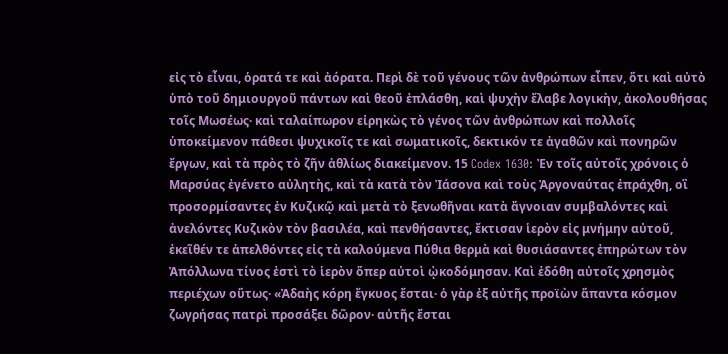εἰς τὸ εἶναι, ὁρατά τε καὶ ἀόρατα. Περὶ δὲ τοῦ γένους τῶν ἀνθρώπων εἶπεν, ὅτι καὶ αὐτὸ ὑπὸ τοῦ δημιουργοῦ πάντων καὶ θεοῦ ἐπλάσθη, καὶ ψυχὴν ἔλαβε λογικὴν, ἀκολουθήσας τοῖς Μωσέως· καὶ ταλαίπωρον εἰρηκὼς τὸ γένος τῶν ἀνθρώπων καὶ πολλοῖς ὑποκείμενον πάθεσι ψυχικοῖς τε καὶ σωματικοῖς, δεκτικόν τε ἀγαθῶν καὶ πονηρῶν ἔργων, καὶ τὰ πρὸς τὸ ζῆν ἀθλίως διακείμενον. 15 Codex 1630: Ἐν τοῖς αὐτοῖς χρόνοις ὁ Μαρσύας ἐγένετο αὐλητὴς, καὶ τὰ κατὰ τὸν Ἰάσονα καὶ τοὺς Ἀργοναύτας ἐπράχθη, οἳ προσορμίσαντες ἐν Κυζικῷ καὶ μετὰ τὸ ξενωθῆναι κατὰ ἄγνοιαν συμβαλόντες καὶ ἀνελόντες Κυζικὸν τὸν βασιλέα, καὶ πενθήσαντες, ἔκτισαν ἱερὸν εἰς μνήμην αὐτοῦ, ἐκεῖθέν τε ἀπελθόντες εἰς τὰ καλούμενα Πύθια θερμὰ καὶ θυσιάσαντες ἐπηρώτων τὸν Ἀπόλλωνα τίνος ἐστὶ τὸ ἱερὸν ὅπερ αὐτοὶ ᾠκοδόμησαν. Καὶ ἐδόθη αὐτοῖς χρησμὸς περιέχων οὕτως· «Ἀδαὴς κόρη ἔγκυος ἔσται· ὁ γὰρ ἐξ αὐτῆς προϊὼν ἅπαντα κόσμον ζωγρήσας πατρὶ προσάξει δῶρον· αὐτῆς ἔσται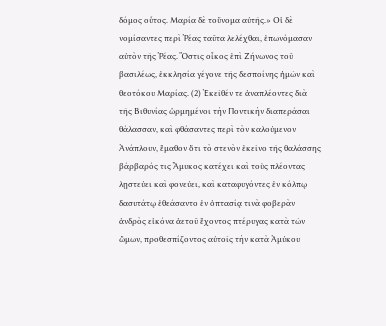δόμος οὗτος. Μαρία δὲ τοὔνομα αὐτῆς.» Οἱ δὲ νομίσαντες περὶ Ῥέας ταῦτα λελέχθαι, ἐπωνόμασαν αὐτὸν τῆς Ῥέας. Ὅστις οἶκος ἐπὶ Ζήνωνος τοῦ βασιλέως, ἐκκλησία γέγονε τῆς δεσποίνης ἡμῶν καὶ θεοτόκου Μαρίας. (2) Ἐκεῖθέν τε ἀναπλέοντες διὰ τῆς Βιθυνίας ὡρμημένοι τὴν Ποντικὴν διαπεράσαι θάλασσαν, καὶ φθάσαντες περὶ τὸν καλούμενον Ἀνάπλουν, ἔμαθον ὅτι τὸ στενὸν ἐκεῖνο τῆς θαλάσσης βάρβαρός τις Ἄμυκος κατέχει καὶ τοὺς πλέοντας λῃστεύει καὶ φονεύει, καὶ καταφυγόντες ἐν κόλπῳ δασυτάτῳ ἐθεάσαντο ἐν ὀπτασίᾳ τινὰ φοβερὰν ἀνδρὸς εἰκόνα ἀετοῦ ἔχοντος πτέρυγας κατὰ τῶν ὤμων, προθεσπίζοντος αὐτοῖς τὴν κατὰ Ἀμύκου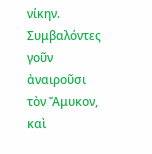νίκην. Συμβαλόντες γοῦν ἀναιροῦσι τὸν Ἄμυκον, καὶ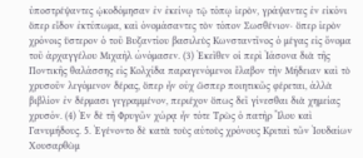ὑποστρέψαντες ᾠκοδόμησαν ἐν ἐκείνῳ τῷ τόπῳ ἱερὸν, γράψαντες ἐν εἰκόνι ὅπερ εἶδον ἐκτύπωμα, καὶ ὀνομάσαντες τὸν τόπον Σωσθένιον· ὅπερ ἱερὸν χρόνοις ὕστερον ὁ τοῦ Βυζαντίου βασιλεὺς Κωνσταντῖνος ὁ μέγας εἰς ὄνομα τοῦ ἀρχαγγέλου Μιχαὴλ ὠνόμασεν. (3) Ἐκεῖθεν οἱ περὶ Ἰάσονα διὰ τῆς Ποντικῆς θαλάσσης εἰς Κολχίδα παραγενόμενοι ἔλαβον τὴν Μήδειαν καὶ τὸ χρυσοῦν λεγόμενον δέρας, ὅπερ ἦν οὐχ ὥσπερ ποιητικῶς φέρεται, ἀλλὰ βιβλίον ἐν δέρμασι γεγραμμένον, περιέχον ὅπως δεῖ γίνεσθαι διὰ χημείας χρυσόν. (4) Ἐν δὲ τῆ Φρυγῶν χώρᾳ ἦν τότε Τρὼς ὁ πατὴρ Ἴλου καὶ Γανυμήδους. 5. Ἐγένοντο δὲ κατὰ τοὺς αὐτοὺς χρόνους Κριταὶ τῶν Ἰουδαίων Χουσαρθὼμ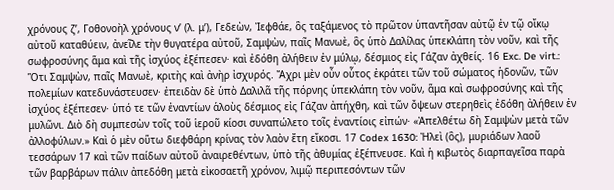χρόνους ζʹ, Γοθονοὴλ χρόνους νʹ (λ. μʹ), Γεδεὼν, Ἰεφθάε, ὃς ταξάμενος τὸ πρῶτον ὑπαντῆσαν αὐτῷ ἐν τῷ οἴκῳ αὐτοῦ καταθύειν, ἀνεῖλε τὴν θυγατέρα αὐτοῦ, Σαμψὼν, παῖς Μανωὲ, ὃς ὑπὸ Δαλίλας ὑπεκλάπη τὸν νοῦν, καὶ τῆς σωφροσύνης ἅμα καὶ τῆς ἰσχύος ἐξέπεσεν· καὶ ἐδόθη ἀλήθειν ἐν μύλῳ, δέσμιος εἰς Γάζαν ἀχθείς. 16 Exc. De virt.: Ὅτι Σαμψὼν, παῖς Μανωὲ, κριτὴς καὶ ἀνὴρ ἰσχυρός. Ἄχρι μὲν οὖν οὗτος ἐκράτει τῶν τοῦ σώματος ἡδονῶν, τῶν πολεμίων κατεδυνάστευσεν· ἐπειδὰν δὲ ὑπὸ Δαλιλᾶ τῆς πόρνης ὑπεκλάπη τὸν νοῦν, ἅμα καὶ σωφροσύνης καὶ τῆς ἰσχύος ἐξέπεσεν· ὑπό τε τῶν ἐναντίων ἁλοὺς δέσμιος εἰς Γάζαν ἀπήχθη, καὶ τῶν ὄψεων στερηθεὶς ἐδόθη ἀλήθειν ἐν μυλῶνι. Διὸ δὴ συμπεσὼν τοῖς τοῦ ἱεροῦ κίοσι συναπώλετο τοῖς ἐναντίοις εἰπών· «Ἀπελθέτω δὴ Σαμψὼν μετὰ τῶν ἀλλοφύλων.» Καὶ ὁ μὲν οὕτω διεφθάρη κρίνας τὸν λαὸν ἔτη εἴκοσι. 17 Codex 1630: Ἠλεὶ (ὃς), μυριάδων λαοῦ τεσσάρων 17 καὶ τῶν παίδων αὐτοῦ ἀναιρεθέντων, ὑπὸ τῆς ἀθυμίας ἐξέπνευσε. Καὶ ἡ κιβωτὸς διαρπαγεῖσα παρὰ τῶν βαρβάρων πάλιν ἀπεδόθη μετὰ εἰκοσαετῆ χρόνον, λιμῷ περιπεσόντων τῶν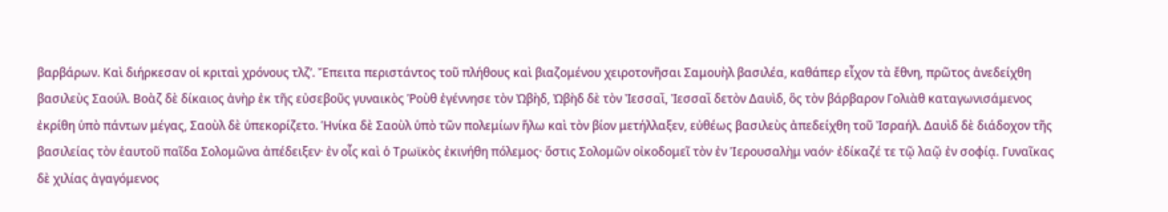βαρβάρων. Καὶ διήρκεσαν οἱ κριταὶ χρόνους τλζʹ. Ἔπειτα περιστάντος τοῦ πλήθους καὶ βιαζομένου χειροτονῆσαι Σαμουὴλ βασιλέα, καθάπερ εἶχον τὰ ἔθνη, πρῶτος ἀνεδείχθη βασιλεὺς Σαούλ. Βοὰζ δὲ δίκαιος ἀνὴρ ἐκ τῆς εὐσεβοῦς γυναικὸς Ῥοὺθ ἐγέννησε τὸν Ὠβὴδ, Ὠβὴδ δὲ τὸν Ἰεσσαῒ, Ἰεσσαῒ δετὸν Δαυὶδ, ὃς τὸν βάρβαρον Γολιὰθ καταγωνισάμενος ἐκρίθη ὑπὸ πάντων μέγας, Σαοὺλ δὲ ὑπεκορίζετο. Ἡνίκα δὲ Σαοὺλ ὑπὸ τῶν πολεμίων ἥλω καὶ τὸν βίον μετήλλαξεν, εὐθέως βασιλεὺς ἀπεδείχθη τοῦ Ἰσραήλ. Δαυὶδ δὲ διάδοχον τῆς βασιλείας τὸν ἑαυτοῦ παῖδα Σολομῶνα ἀπέδειξεν· ἐν οἷς καὶ ὁ Τρωϊκὸς ἐκινήθη πόλεμος· ὅστις Σολομῶν οἰκοδομεῖ τὸν ἐν Ἱερουσαλὴμ ναόν· ἐδίκαζέ τε τῷ λαῷ ἐν σοφίᾳ. Γυναῖκας δὲ χιλίας ἀγαγόμενος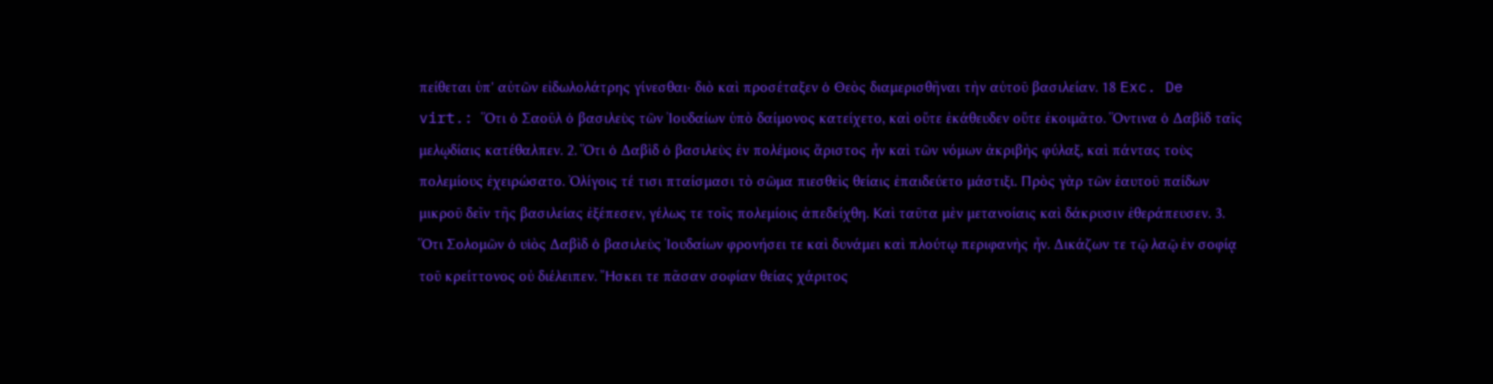πείθεται ὑπ' αὐτῶν εἰδωλολάτρης γίνεσθαι· διὸ καὶ προσέταξεν ὁ Θεὸς διαμερισθῆναι τὴν αὐτοῦ βασιλείαν. 18 Exc. De virt.: Ὅτι ὁ Σαοῦλ ὁ βασιλεὺς τῶν Ἰουδαίων ὑπὸ δαίμονος κατείχετο, καὶ οὔτε ἐκάθευδεν οὔτε ἐκοιμᾶτο. Ὅντινα ὁ Δαβὶδ ταῖς μελῳδίαις κατέθαλπεν. 2. Ὅτι ὁ Δαβὶδ ὁ βασιλεὺς ἐν πολέμοις ἄριστος ἦν καὶ τῶν νόμων ἀκριβὴς φύλαξ, καὶ πάντας τοὺς πολεμίους ἐχειρώσατο. Ὀλίγοις τέ τισι πταίσμασι τὸ σῶμα πιεσθεὶς θείαις ἐπαιδεύετο μάστιξι. Πρὸς γὰρ τῶν ἑαυτοῦ παίδων μικροῦ δεῖν τῆς βασιλείας ἐξέπεσεν, γέλως τε τοῖς πολεμίοις ἀπεδείχθη. Καὶ ταῦτα μὲν μετανοίαις καὶ δάκρυσιν ἐθεράπευσεν. 3. Ὅτι Σολομῶν ὁ υἱὸς Δαβὶδ ὁ βασιλεὺς Ἰουδαίων φρονήσει τε καὶ δυνάμει καὶ πλούτῳ περιφανὴς ἦν. Δικάζων τε τῷ λαῷ ἐν σοφίᾳ τοῦ κρείττονος οὐ διέλειπεν. Ἤσκει τε πᾶσαν σοφίαν θείας χάριτος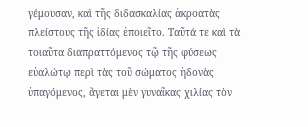γέμουσαν, καὶ τῆς διδασκαλίας ἀκροατὰς πλείστους τῆς ἰδίας ἐποιεῖτο. Ταῦτά τε καὶ τὰ τοιαῦτα διαπραττόμενος τῷ τῆς φύσεως εὐαλώτῳ περὶ τὰς τοῦ σώματος ἡδονὰς ὑπαγόμενος, ἄγεται μὲν γυναῖκας χιλίας τὸν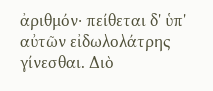ἀριθμόν· πείθεται δ' ὑπ' αὐτῶν εἰδωλολάτρης γίνεσθαι. Διὸ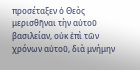προσέταξεν ὁ Θεὸς μερισθῆναι τὴν αὐτοῦ βασιλείαν, οὐκ ἐπὶ τῶν χρόνων αὐτοῦ, διὰ μνήμην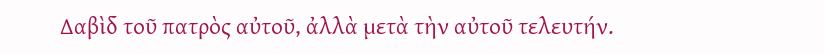Δαβὶδ τοῦ πατρὸς αὐτοῦ, ἀλλὰ μετὰ τὴν αὐτοῦ τελευτήν.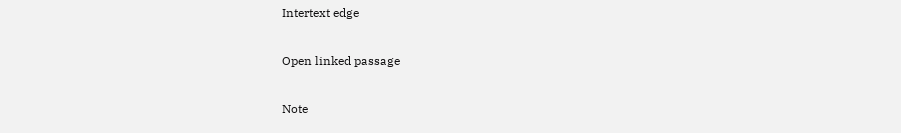Intertext edge

Open linked passage

Note